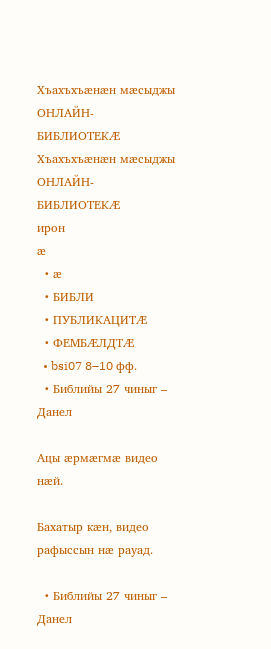Хъахъхъӕнӕн мӕсыджы ОНЛАЙН-БИБЛИОТЕКӔ
Хъахъхъӕнӕн мӕсыджы
ОНЛАЙН-БИБЛИОТЕКӔ
ирон
ӕ
  • ӕ
  • БИБЛИ
  • ПУБЛИКАЦИТӔ
  • ФЕМБӔЛДТӔ
  • bsi07 8–10 фф.
  • Библийы 27 чиныг – Данел

Ацы ӕрмӕгмӕ видео нӕй.

Бахатыр кӕн, видео рафыссын нӕ рауад.

  • Библийы 27 чиныг – Данел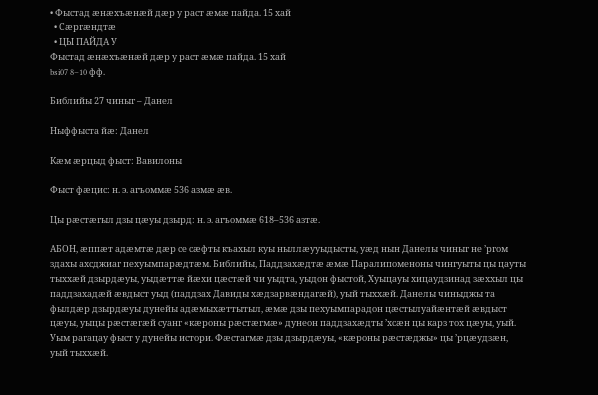• Фыстад ӕнӕхъӕнӕй дӕр у раст ӕмӕ пайда. 15 хай
  • Сӕргӕндтӕ
  • ЦЫ ПАЙДА У
Фыстад ӕнӕхъӕнӕй дӕр у раст ӕмӕ пайда. 15 хай
bsi07 8–10 фф.

Библийы 27 чиныг – Данел

Ныффыста йӕ: Данел

Кӕм ӕрцыд фыст: Вавилоны

Фыст фӕцис: н. э. агъоммӕ 536 азмӕ ӕв.

Цы рӕстӕгыл дзы цӕуы дзырд: н. э. агъоммӕ 618–536 азтӕ.

АБОН, ӕппӕт адӕмтӕ дӕр се сӕфты къахыл куы ныллӕууыдысты, уӕд нын Данелы чиныг не ’ргом здахы ахсджиаг пехуымпарӕдтӕм. Библийы, Паддзахӕдтӕ ӕмӕ Паралипоменоны чингуыты цы цауты тыххӕй дзырдӕуы, уыдӕттӕ йӕхи цӕстӕй чи уыдта, уыдон фыстой, Хуыцауы хицаудзинад зӕххыл цы паддзахадӕй ӕвдыст уыд (паддзах Давиды хӕдзарвӕндагӕй), уый тыххӕй. Данелы чиныджы та фылдӕр дзырдӕуы дунейы адӕмыхӕттытыл, ӕмӕ дзы пехуымпарадон цӕстылуайӕнтӕй ӕвдыст цӕуы, уыцы рӕстӕгӕй суанг «кӕроны рӕстӕгмӕ» дунеон паддзахӕдты ’хсӕн цы карз тох цӕуы, уый. Уым рагацау фыст у дунейы истори. Фӕстагмӕ дзы дзырдӕуы, «кӕроны рӕстӕджы» цы ’рцӕудзӕн, уый тыххӕй.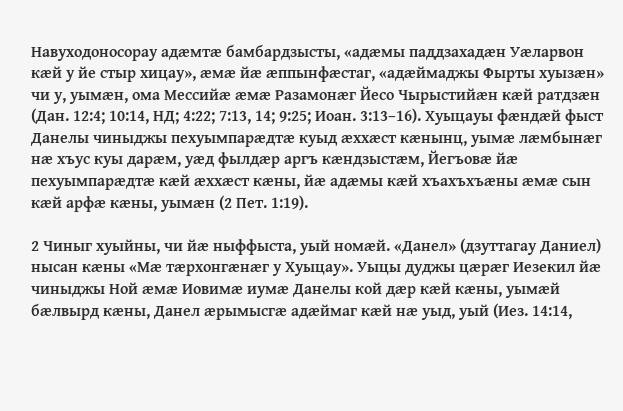Навуходоносорау адӕмтӕ бамбардзысты, «адӕмы паддзахадӕн Уӕларвон кӕй у йе стыр хицау», ӕмӕ йӕ ӕппынфӕстаг, «адӕймаджы Фырты хуызӕн» чи у, уымӕн, ома Мессийӕ ӕмӕ Разамонӕг Йесо Чырыстийӕн кӕй ратдзӕн (Дан. 12:4; 10:14, НД; 4:22; 7:13, 14; 9:25; Иоан. 3:13–16). Хуыцауы фӕндӕй фыст Данелы чиныджы пехуымпарӕдтӕ куыд ӕххӕст кӕнынц, уымӕ лӕмбынӕг нӕ хъус куы дарӕм, уӕд фылдӕр аргъ кӕндзыстӕм, Йегъовӕ йӕ пехуымпарӕдтӕ кӕй ӕххӕст кӕны, йӕ адӕмы кӕй хъахъхъӕны ӕмӕ сын кӕй арфӕ кӕны, уымӕн (2 Пет. 1:19).

2 Чиныг хуыйны, чи йӕ ныффыста, уый номӕй. «Данел» (дзуттагау Даниел) нысан кӕны «Мӕ тӕрхонгӕнӕг у Хуыцау». Уыцы дуджы цӕрӕг Иезекил йӕ чиныджы Ной ӕмӕ Иовимӕ иумӕ Данелы кой дӕр кӕй кӕны, уымӕй бӕлвырд кӕны, Данел ӕрымысгӕ адӕймаг кӕй нӕ уыд, уый (Иез. 14:14,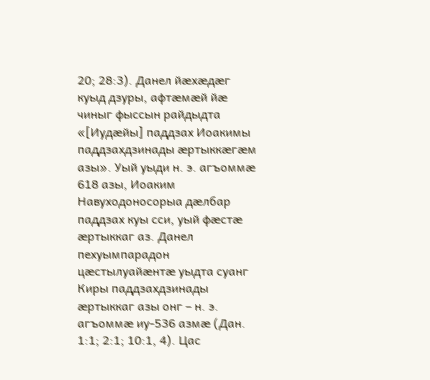20; 28:3). Данел йӕхӕдӕг куыд дзуры, афтӕмӕй йӕ чиныг фыссын райдыдта «[Иудӕйы] паддзах Иоакимы паддзахдзинады ӕртыккӕгӕм азы». Уый уыди н. э. агъоммӕ 618 азы, Иоаким Навуходоносорыa дӕлбар паддзах куы сси, уый фӕстӕ ӕртыккаг аз. Данел пехуымпарадон цӕстылуайӕнтӕ уыдта суанг Киры паддзахдзинады ӕртыккаг азы онг – н. э. агъоммӕ иу-536 азмӕ (Дан. 1:1; 2:1; 10:1, 4). Цас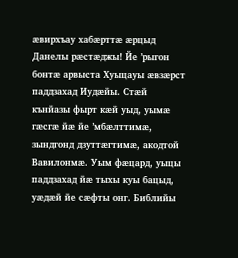ӕвирхъау хабӕрттӕ ӕрцыд Данелы рӕстӕджы! Йе ’рыгон бонтӕ арвыста Хуыцауы ӕвзӕрст паддзахад Иудӕйы. Стӕй кънйазы фырт кӕй уыд, уымӕ гӕсгӕ йӕ йе ’мбӕлттимӕ, зындгонд дзуттӕгтимӕ, акодтой Вавилонмӕ. Уым фӕцард, уыцы паддзахад йӕ тыхы куы бацыд, уӕдӕй йе сӕфты онг. Библийы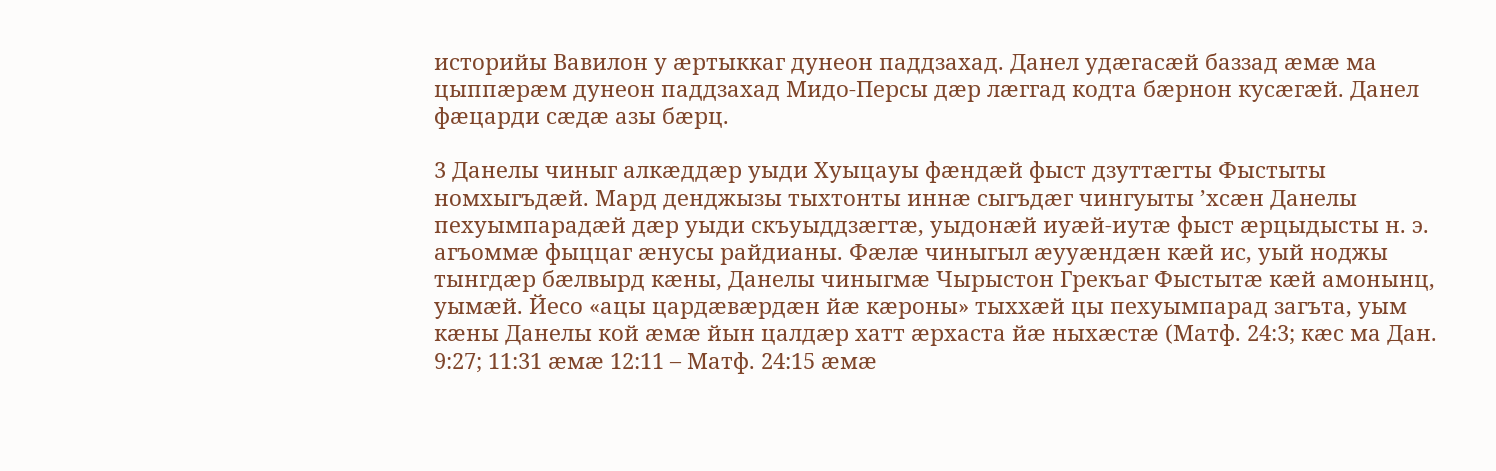историйы Вавилон у ӕртыккаг дунеон паддзахад. Данел удӕгасӕй баззад ӕмӕ ма цыппӕрӕм дунеон паддзахад Мидо-Персы дӕр лӕггад кодта бӕрнон кусӕгӕй. Данел фӕцарди сӕдӕ азы бӕрц.

3 Данелы чиныг алкӕддӕр уыди Хуыцауы фӕндӕй фыст дзуттӕгты Фыстыты номхыгъдӕй. Мард денджызы тыхтонты иннӕ сыгъдӕг чингуыты ’хсӕн Данелы пехуымпарадӕй дӕр уыди скъуыддзӕгтӕ, уыдонӕй иуӕй-иутӕ фыст ӕрцыдысты н. э. агъоммӕ фыццаг ӕнусы райдианы. Фӕлӕ чиныгыл ӕууӕндӕн кӕй ис, уый ноджы тынгдӕр бӕлвырд кӕны, Данелы чиныгмӕ Чырыстон Грекъаг Фыстытӕ кӕй амонынц, уымӕй. Йесо «ацы цардӕвӕрдӕн йӕ кӕроны» тыххӕй цы пехуымпарад загъта, уым кӕны Данелы кой ӕмӕ йын цалдӕр хатт ӕрхаста йӕ ныхӕстӕ (Матф. 24:3; кӕс ма Дан. 9:27; 11:31 ӕмӕ 12:11 – Матф. 24:15 ӕмӕ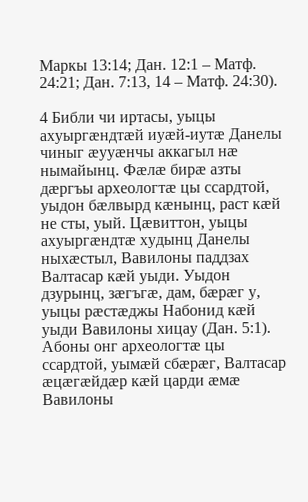Маркы 13:14; Дан. 12:1 – Матф. 24:21; Дан. 7:13, 14 – Матф. 24:30).

4 Библи чи иртасы, уыцы ахуыргӕндтӕй иуӕй-иутӕ Данелы чиныг ӕууӕнчы аккагыл нӕ нымайынц. Фӕлӕ бирӕ азты дӕргъы археологтӕ цы ссардтой, уыдон бӕлвырд кӕнынц, раст кӕй не сты, уый. Цӕвиттон, уыцы ахуыргӕндтӕ худынц Данелы ныхӕстыл, Вавилоны паддзах Валтасар кӕй уыди. Уыдон дзурынц, зӕгъгӕ, дам, бӕрӕг у, уыцы рӕстӕджы Набонид кӕй уыди Вавилоны хицау (Дан. 5:1). Абоны онг археологтӕ цы ссардтой, уымӕй сбӕрӕг, Валтасар ӕцӕгӕйдӕр кӕй царди ӕмӕ Вавилоны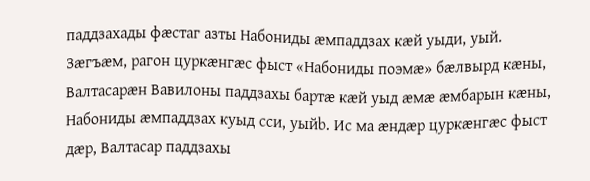паддзахады фӕстаг азты Набониды ӕмпаддзах кӕй уыди, уый. Зӕгъӕм, рагон цуркӕнгӕс фыст «Набониды поэмӕ» бӕлвырд кӕны, Валтасарӕн Вавилоны паддзахы бартӕ кӕй уыд ӕмӕ ӕмбарын кӕны, Набониды ӕмпаддзах куыд сси, уыйb. Ис ма ӕндӕр цуркӕнгӕс фыст дӕр, Валтасар паддзахы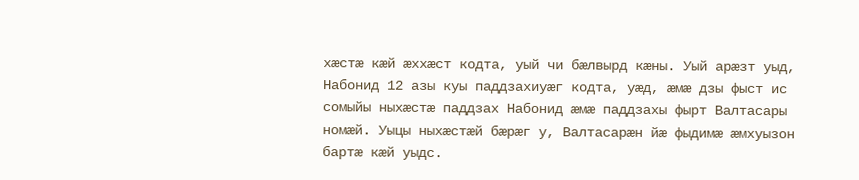хӕстӕ кӕй ӕххӕст кодта, уый чи бӕлвырд кӕны. Уый арӕзт уыд, Набонид 12 азы куы паддзахиуӕг кодта, уӕд, ӕмӕ дзы фыст ис сомыйы ныхӕстӕ паддзах Набонид ӕмӕ паддзахы фырт Валтасары номӕй. Уыцы ныхӕстӕй бӕрӕг у, Валтасарӕн йӕ фыдимӕ ӕмхуызон бартӕ кӕй уыдc.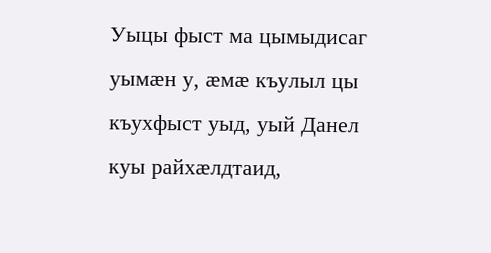Уыцы фыст ма цымыдисаг уымӕн у, ӕмӕ къулыл цы къухфыст уыд, уый Данел куы райхӕлдтаид,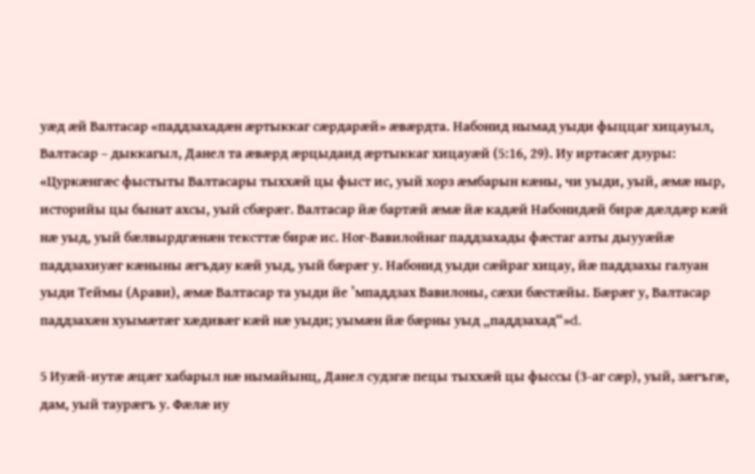уӕд ӕй Валтасар «паддзахадӕн ӕртыккаг сӕрдарӕй» ӕвӕрдта. Набонид нымад уыди фыццаг хицауыл, Валтасар – дыккагыл, Данел та ӕвӕрд ӕрцыдаид ӕртыккаг хицауӕй (5:16, 29). Иу иртасӕг дзуры: «Цуркӕнгӕс фыстыты Валтасары тыххӕй цы фыст ис, уый хорз ӕмбарын кӕны, чи уыди, уый, ӕмӕ ныр, историйы цы бынат ахсы, уый сбӕрӕг. Валтасар йӕ бартӕй ӕмӕ йӕ кадӕй Набонидӕй бирӕ дӕлдӕр кӕй нӕ уыд, уый бӕлвырдгӕнӕн тексттӕ бирӕ ис. Ног-Вавилойнаг паддзахады фӕстаг азты дыууӕйӕ паддзахиуӕг кӕныны ӕгъдау кӕй уыд, уый бӕрӕг у. Набонид уыди сӕйраг хицау, йӕ паддзахы галуан уыди Теймы (Арави), ӕмӕ Валтасар та уыди йе ’мпаддзах Вавилоны, сӕхи бӕстӕйы. Бӕрӕг у, Валтасар паддзахӕн хуымӕтӕг хӕдивӕг кӕй нӕ уыди; уымӕн йӕ бӕрны уыд „паддзахад“»d.

5 Иуӕй-иутӕ ӕцӕг хабарыл нӕ нымайынц, Данел судзгӕ пецы тыххӕй цы фыссы (3-аг сӕр), уый, зӕгъгӕ, дам, уый таурӕгъ у. Фӕлӕ иу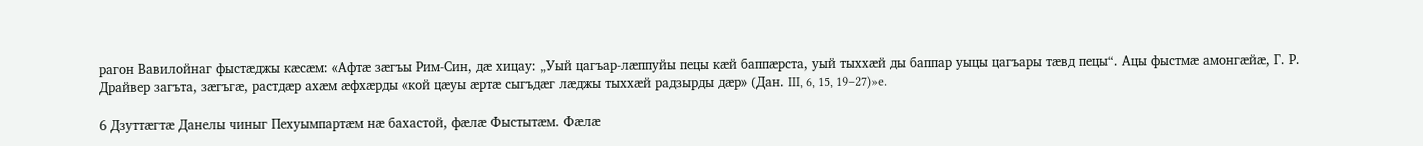рагон Вавилойнаг фыстӕджы кӕсӕм: «Афтӕ зӕгъы Рим-Син, дӕ хицау: „Уый цагъар-лӕппуйы пецы кӕй баппӕрста, уый тыххӕй ды баппар уыцы цагъары тӕвд пецы“. Ацы фыстмӕ амонгӕйӕ, Г. Р. Драйвер загъта, зӕгъгӕ, растдӕр ахӕм ӕфхӕрды «кой цӕуы ӕртӕ сыгъдӕг лӕджы тыххӕй радзырды дӕр» (Дан. III, 6, 15, 19–27)»e.

6 Дзуттӕгтӕ Данелы чиныг Пехуымпартӕм нӕ бахастой, фӕлӕ Фыстытӕм. Фӕлӕ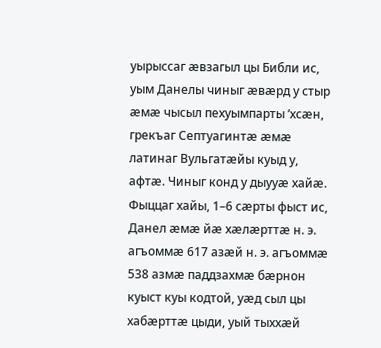уырыссаг ӕвзагыл цы Библи ис, уым Данелы чиныг ӕвӕрд у стыр ӕмӕ чысыл пехуымпарты ’хсӕн, грекъаг Септуагинтӕ ӕмӕ латинаг Вульгатӕйы куыд у, афтӕ. Чиныг конд у дыууӕ хайӕ. Фыццаг хайы, 1–6 сӕрты фыст ис, Данел ӕмӕ йӕ хӕлӕрттӕ н. э. агъоммӕ 617 азӕй н. э. агъоммӕ 538 азмӕ паддзахмӕ бӕрнон куыст куы кодтой, уӕд сыл цы хабӕрттӕ цыди, уый тыххӕй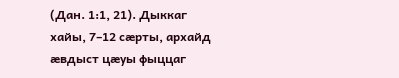(Дан. 1:1, 21). Дыккаг хайы, 7–12 сӕрты, архайд ӕвдыст цӕуы фыццаг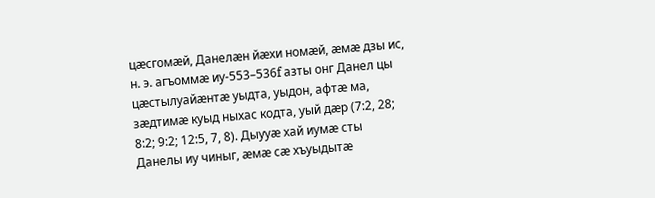цӕсгомӕй, Данелӕн йӕхи номӕй, ӕмӕ дзы ис, н. э. агъоммӕ иу-553–536f азты онг Данел цы цӕстылуайӕнтӕ уыдта, уыдон, афтӕ ма, зӕдтимӕ куыд ныхас кодта, уый дӕр (7:2, 28; 8:2; 9:2; 12:5, 7, 8). Дыууӕ хай иумӕ сты Данелы иу чиныг, ӕмӕ сӕ хъуыдытӕ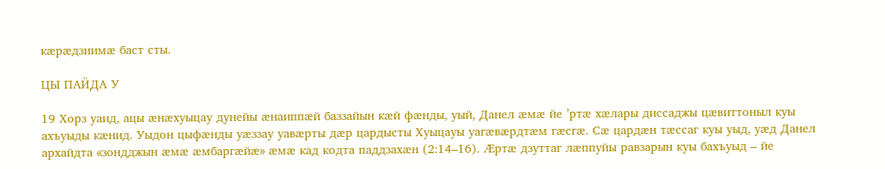кӕрӕдзиимӕ баст сты.

ЦЫ ПАЙДА У

19 Хорз уаид, ацы ӕнӕхуыцау дунейы ӕнаиппӕй баззайын кӕй фӕнды, уый, Данел ӕмӕ йе ’ртӕ хӕлары диссаджы цӕвиттоныл куы ахъуыды кӕнид. Уыдон цыфӕнды уӕззау уавӕрты дӕр цардысты Хуыцауы уагӕвӕрдтӕм гӕсгӕ. Сӕ цардӕн тӕссаг куы уыд, уӕд Данел архайдта «зондджын ӕмӕ ӕмбаргӕйӕ» ӕмӕ кад кодта паддзахӕн (2:14–16). Ӕртӕ дзуттаг лӕппуйы равзарын куы бахъуыд – йе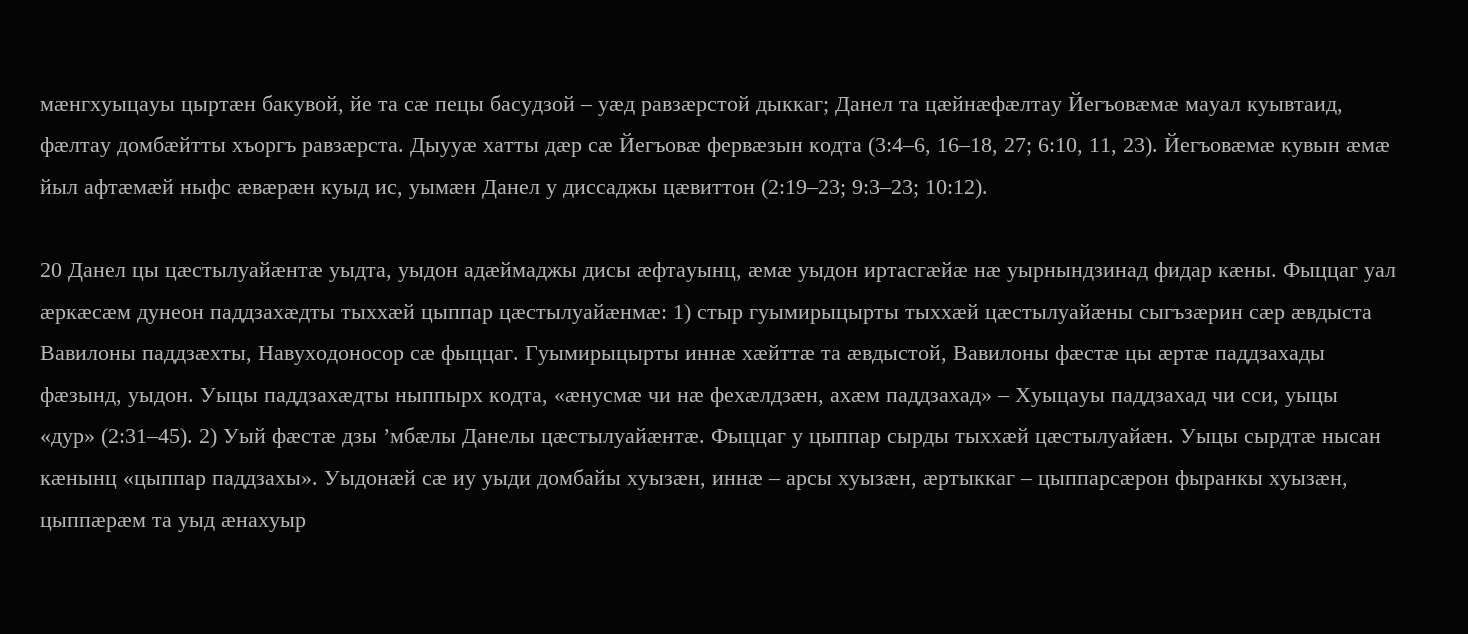мӕнгхуыцауы цыртӕн бакувой, йе та сӕ пецы басудзой – уӕд равзӕрстой дыккаг; Данел та цӕйнӕфӕлтау Йегъовӕмӕ мауал куывтаид, фӕлтау домбӕйтты хъоргъ равзӕрста. Дыууӕ хатты дӕр сӕ Йегъовӕ фервӕзын кодта (3:4–6, 16–18, 27; 6:10, 11, 23). Йегъовӕмӕ кувын ӕмӕ йыл афтӕмӕй ныфс ӕвӕрӕн куыд ис, уымӕн Данел у диссаджы цӕвиттон (2:19–23; 9:3–23; 10:12).

20 Данел цы цӕстылуайӕнтӕ уыдта, уыдон адӕймаджы дисы ӕфтауынц, ӕмӕ уыдон иртасгӕйӕ нӕ уырнындзинад фидар кӕны. Фыццаг уал ӕркӕсӕм дунеон паддзахӕдты тыххӕй цыппар цӕстылуайӕнмӕ: 1) стыр гуымирыцырты тыххӕй цӕстылуайӕны сыгъзӕрин сӕр ӕвдыста Вавилоны паддзӕхты, Навуходоносор сӕ фыццаг. Гуымирыцырты иннӕ хӕйттӕ та ӕвдыстой, Вавилоны фӕстӕ цы ӕртӕ паддзахады фӕзынд, уыдон. Уыцы паддзахӕдты ныппырх кодта, «ӕнусмӕ чи нӕ фехӕлдзӕн, ахӕм паддзахад» – Хуыцауы паддзахад чи сси, уыцы «дур» (2:31–45). 2) Уый фӕстӕ дзы ’мбӕлы Данелы цӕстылуайӕнтӕ. Фыццаг у цыппар сырды тыххӕй цӕстылуайӕн. Уыцы сырдтӕ нысан кӕнынц «цыппар паддзахы». Уыдонӕй сӕ иу уыди домбайы хуызӕн, иннӕ – арсы хуызӕн, ӕртыккаг – цыппарсӕрон фыранкы хуызӕн, цыппӕрӕм та уыд ӕнахуыр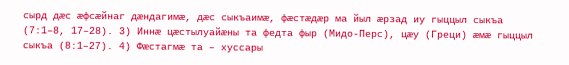сырд дӕс ӕфсӕйнаг дӕндагимӕ, дӕс сыкъаимӕ, фӕстӕдӕр ма йыл ӕрзад иу гыццыл сыкъа (7:1–8, 17–28). 3) Иннӕ цӕстылуайӕны та федта фыр (Мидо-Перс), цӕу (Греци) ӕмӕ гыццыл сыкъа (8:1–27). 4) Фӕстагмӕ та – хуссары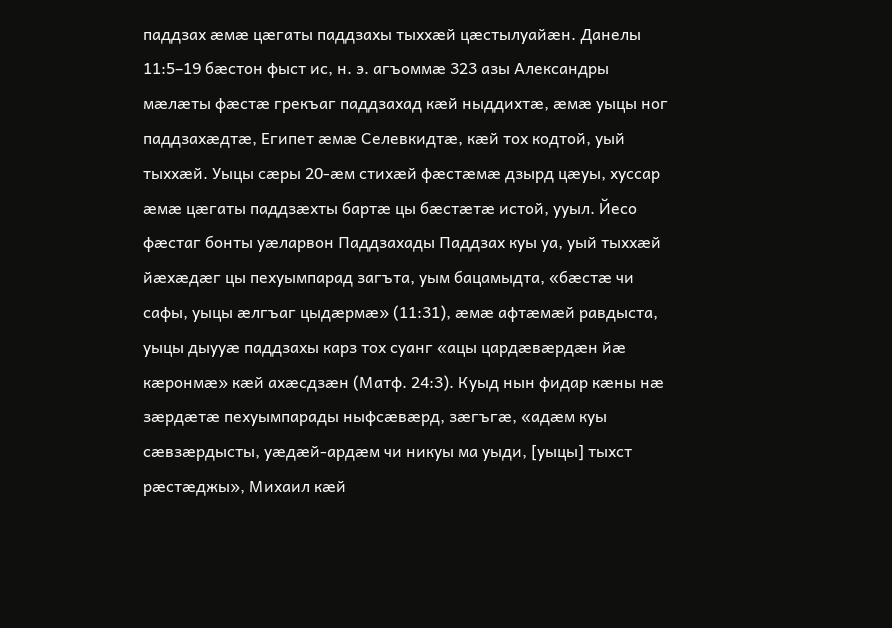паддзах ӕмӕ цӕгаты паддзахы тыххӕй цӕстылуайӕн. Данелы 11:5–19 бӕстон фыст ис, н. э. агъоммӕ 323 азы Александры мӕлӕты фӕстӕ грекъаг паддзахад кӕй ныддихтӕ, ӕмӕ уыцы ног паддзахӕдтӕ, Египет ӕмӕ Селевкидтӕ, кӕй тох кодтой, уый тыххӕй. Уыцы сӕры 20-ӕм стихӕй фӕстӕмӕ дзырд цӕуы, хуссар ӕмӕ цӕгаты паддзӕхты бартӕ цы бӕстӕтӕ истой, ууыл. Йесо фӕстаг бонты уӕларвон Паддзахады Паддзах куы уа, уый тыххӕй йӕхӕдӕг цы пехуымпарад загъта, уым бацамыдта, «бӕстӕ чи сафы, уыцы ӕлгъаг цыдӕрмӕ» (11:31), ӕмӕ афтӕмӕй равдыста, уыцы дыууӕ паддзахы карз тох суанг «ацы цардӕвӕрдӕн йӕ кӕронмӕ» кӕй ахӕсдзӕн (Матф. 24:3). Куыд нын фидар кӕны нӕ зӕрдӕтӕ пехуымпарады ныфсӕвӕрд, зӕгъгӕ, «адӕм куы сӕвзӕрдысты, уӕдӕй-ардӕм чи никуы ма уыди, [уыцы] тыхст рӕстӕджы», Михаил кӕй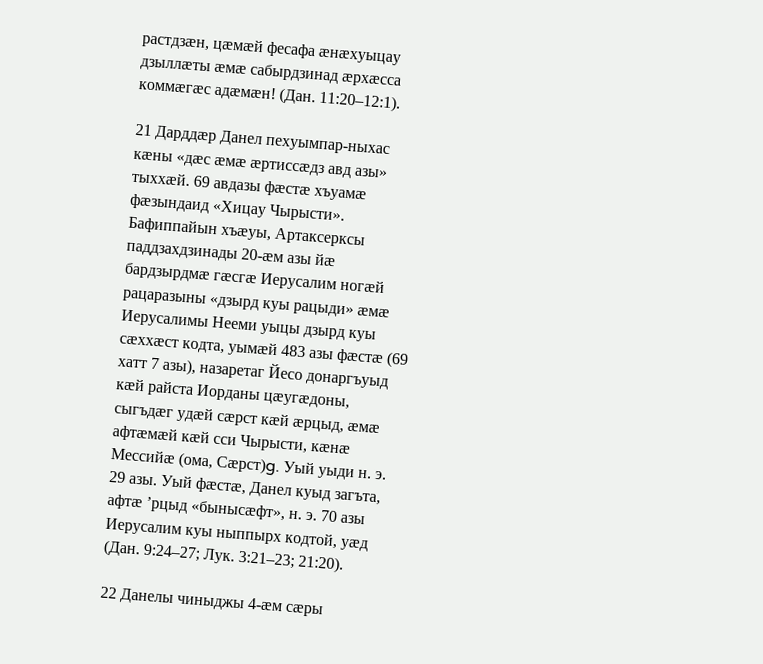растдзӕн, цӕмӕй фесафа ӕнӕхуыцау дзыллӕты ӕмӕ сабырдзинад ӕрхӕсса коммӕгӕс адӕмӕн! (Дан. 11:20–12:1).

21 Дарддӕр Данел пехуымпар-ныхас кӕны «дӕс ӕмӕ ӕртиссӕдз авд азы» тыххӕй. 69 авдазы фӕстӕ хъуамӕ фӕзындаид «Хицау Чырысти». Бафиппайын хъӕуы, Артаксерксы паддзахдзинады 20-ӕм азы йӕ бардзырдмӕ гӕсгӕ Иерусалим ногӕй рацаразыны «дзырд куы рацыди» ӕмӕ Иерусалимы Нееми уыцы дзырд куы сӕххӕст кодта, уымӕй 483 азы фӕстӕ (69 хатт 7 азы), назаретаг Йесо донаргъуыд кӕй райста Иорданы цӕугӕдоны, сыгъдӕг удӕй сӕрст кӕй ӕрцыд, ӕмӕ афтӕмӕй кӕй сси Чырысти, кӕнӕ Мессийӕ (ома, Сӕрст)g. Уый уыди н. э. 29 азы. Уый фӕстӕ, Данел куыд загъта, афтӕ ’рцыд «бынысӕфт», н. э. 70 азы Иерусалим куы ныппырх кодтой, уӕд (Дан. 9:24–27; Лук. 3:21–23; 21:20).

22 Данелы чиныджы 4-ӕм сӕры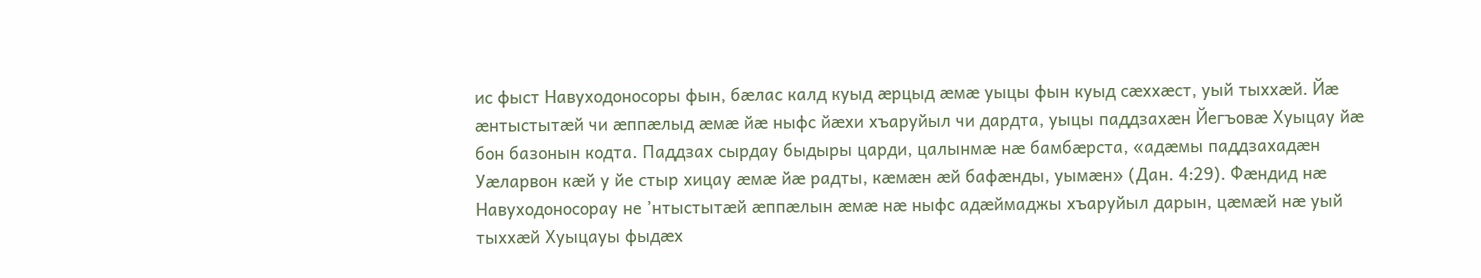ис фыст Навуходоносоры фын, бӕлас калд куыд ӕрцыд ӕмӕ уыцы фын куыд сӕххӕст, уый тыххӕй. Йӕ ӕнтыстытӕй чи ӕппӕлыд ӕмӕ йӕ ныфс йӕхи хъаруйыл чи дардта, уыцы паддзахӕн Йегъовӕ Хуыцау йӕ бон базонын кодта. Паддзах сырдау быдыры царди, цалынмӕ нӕ бамбӕрста, «адӕмы паддзахадӕн Уӕларвон кӕй у йе стыр хицау ӕмӕ йӕ радты, кӕмӕн ӕй бафӕнды, уымӕн» (Дан. 4:29). Фӕндид нӕ Навуходоносорау не ’нтыстытӕй ӕппӕлын ӕмӕ нӕ ныфс адӕймаджы хъаруйыл дарын, цӕмӕй нӕ уый тыххӕй Хуыцауы фыдӕх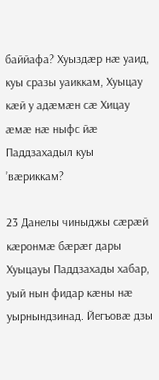баййафа? Хуыздӕр нӕ уаид, куы сразы уаиккам, Хуыцау кӕй у адӕмӕн сӕ Хицау ӕмӕ нӕ ныфс йӕ Паддзахадыл куы ’вӕриккам?

23 Данелы чиныджы сӕрӕй кӕронмӕ бӕрӕг дары Хуыцауы Паддзахады хабар, уый нын фидар кӕны нӕ уырнындзинад. Йегъовӕ дзы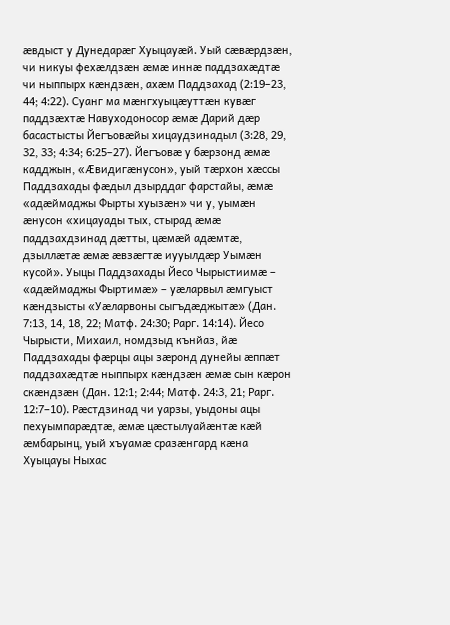ӕвдыст у Дунедарӕг Хуыцауӕй. Уый сӕвӕрдзӕн, чи никуы фехӕлдзӕн ӕмӕ иннӕ паддзахӕдтӕ чи ныппырх кӕндзӕн, ахӕм Паддзахад (2:19–23, 44; 4:22). Суанг ма мӕнгхуыцӕуттӕн кувӕг паддзӕхтӕ Навуходоносор ӕмӕ Дарий дӕр басастысты Йегъовӕйы хицаудзинадыл (3:28, 29, 32, 33; 4:34; 6:25–27). Йегъовӕ у бӕрзонд ӕмӕ кадджын, «Ӕвидигӕнусон», уый тӕрхон хӕссы Паддзахады фӕдыл дзырддаг фарстайы, ӕмӕ «адӕймаджы Фырты хуызӕн» чи у, уымӕн ӕнусон «хицауады тых, стырад ӕмӕ паддзахдзинад дӕтты, цӕмӕй адӕмтӕ, дзыллӕтӕ ӕмӕ ӕвзӕгтӕ иууылдӕр Уымӕн кусой». Уыцы Паддзахады Йесо Чырыстиимӕ – «адӕймаджы Фыртимӕ» – уӕларвыл ӕмгуыст кӕндзысты «Уӕларвоны сыгъдӕджытӕ» (Дан. 7:13, 14, 18, 22; Матф. 24:30; Рарг. 14:14). Йесо Чырысти, Михаил, номдзыд кънйаз, йӕ Паддзахады фӕрцы ацы зӕронд дунейы ӕппӕт паддзахӕдтӕ ныппырх кӕндзӕн ӕмӕ сын кӕрон скӕндзӕн (Дан. 12:1; 2:44; Матф. 24:3, 21; Рарг. 12:7–10). Рӕстдзинад чи уарзы, уыдоны ацы пехуымпарӕдтӕ, ӕмӕ цӕстылуайӕнтӕ кӕй ӕмбарынц, уый хъуамӕ сразӕнгард кӕна Хуыцауы Ныхас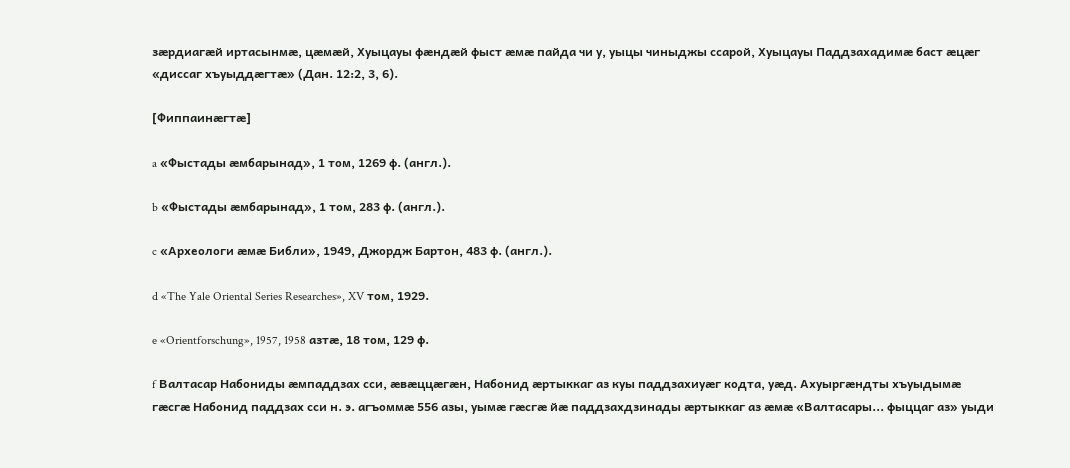зӕрдиагӕй иртасынмӕ, цӕмӕй, Хуыцауы фӕндӕй фыст ӕмӕ пайда чи у, уыцы чиныджы ссарой, Хуыцауы Паддзахадимӕ баст ӕцӕг «диссаг хъуыддӕгтӕ» (Дан. 12:2, 3, 6).

[Фиппаинӕгтӕ]

a «Фыстады ӕмбарынад», 1 том, 1269 ф. (англ.).

b «Фыстады ӕмбарынад», 1 том, 283 ф. (англ.).

c «Археологи ӕмӕ Библи», 1949, Джордж Бартон, 483 ф. (англ.).

d «The Yale Oriental Series Researches», XV том, 1929.

e «Orientforschung», 1957, 1958 азтӕ, 18 том, 129 ф.

f Валтасар Набониды ӕмпаддзах сси, ӕвӕццӕгӕн, Набонид ӕртыккаг аз куы паддзахиуӕг кодта, уӕд. Ахуыргӕндты хъуыдымӕ гӕсгӕ Набонид паддзах сси н. э. агъоммӕ 556 азы, уымӕ гӕсгӕ йӕ паддзахдзинады ӕртыккаг аз ӕмӕ «Валтасары... фыццаг аз» уыди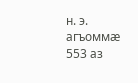н. э. агъоммӕ 553 аз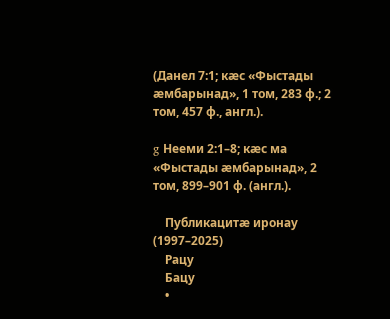(Данел 7:1; кӕс «Фыстады ӕмбарынад», 1 том, 283 ф.; 2 том, 457 ф., англ.).

g Нееми 2:1–8; кӕс ма «Фыстады ӕмбарынад», 2 том, 899–901 ф. (англ.).

    Публикацитӕ иронау (1997–2025)
    Рацу
    Бацу
    •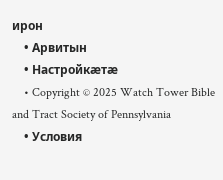ирон
    • Арвитын
    • Настройкӕтӕ
    • Copyright © 2025 Watch Tower Bible and Tract Society of Pennsylvania
    • Условия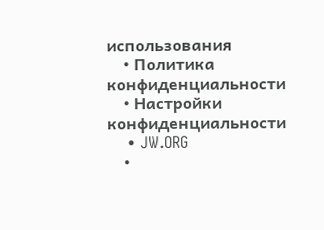использования
    • Политика конфиденциальности
    • Настройки конфиденциальности
    • JW.ORG
    •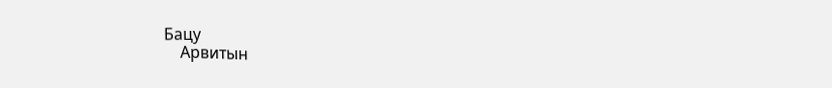Бацу
    Арвитын